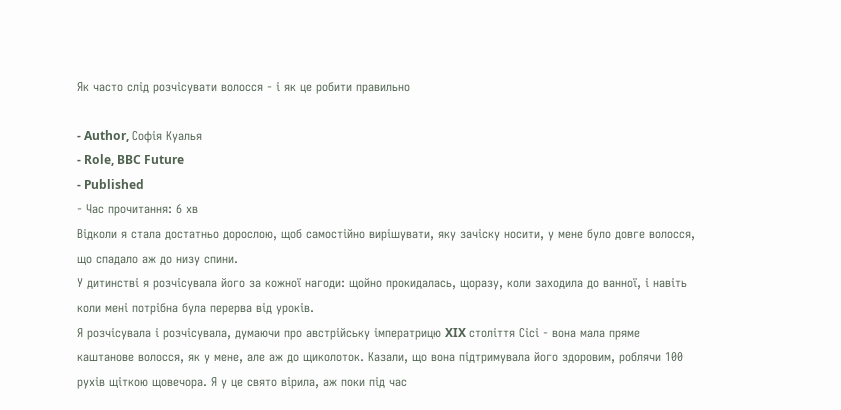Як часто слід розчісувати волосся - і як це робити правильно

- Author, Софія Куалья
- Role, BBC Future
- Published
- Час прочитання: 6 хв
Відколи я стала достатньо дорослою, щоб самостійно вирішувати, яку зачіску носити, у мене було довге волосся, що спадало аж до низу спини.
У дитинстві я розчісувала його за кожної нагоди: щойно прокидалась, щоразу, коли заходила до ванної, і навіть коли мені потрібна була перерва від уроків.
Я розчісувала і розчісувала, думаючи про австрійську імператрицю XIX століття Сісі - вона мала пряме каштанове волосся, як у мене, але аж до щиколоток. Казали, що вона підтримувала його здоровим, роблячи 100 рухів щіткою щовечора. Я у це свято вірила, аж поки під час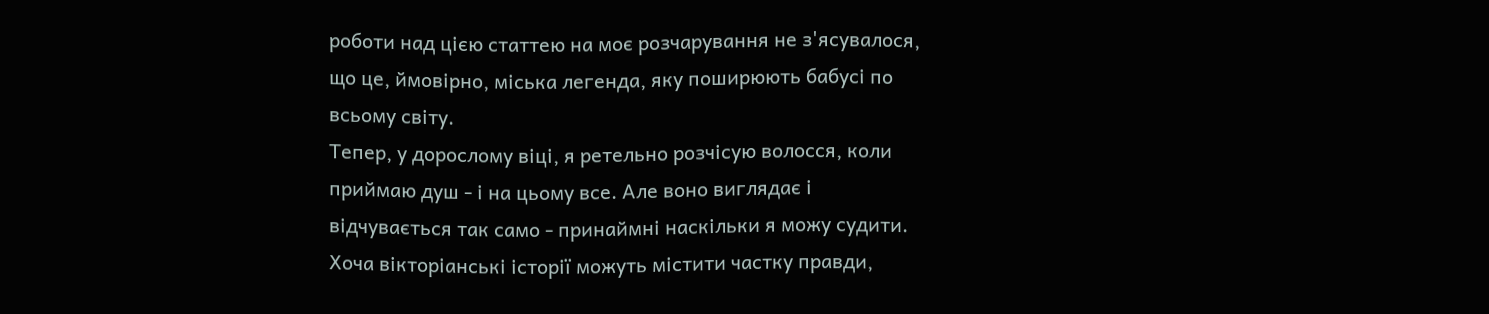роботи над цією статтею на моє розчарування не з'ясувалося, що це, ймовірно, міська легенда, яку поширюють бабусі по всьому світу.
Тепер, у дорослому віці, я ретельно розчісую волосся, коли приймаю душ - і на цьому все. Але воно виглядає і відчувається так само - принаймні наскільки я можу судити.
Хоча вікторіанські історії можуть містити частку правди,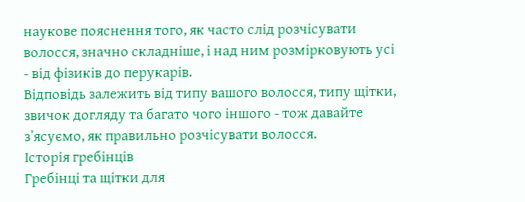наукове пояснення того, як часто слід розчісувати волосся, значно складніше, і над ним розмірковують усі - від фізиків до перукарів.
Відповідь залежить від типу вашого волосся, типу щітки, звичок догляду та багато чого іншого - тож давайте зʼясуємо, як правильно розчісувати волосся.
Історія гребінців
Гребінці та щітки для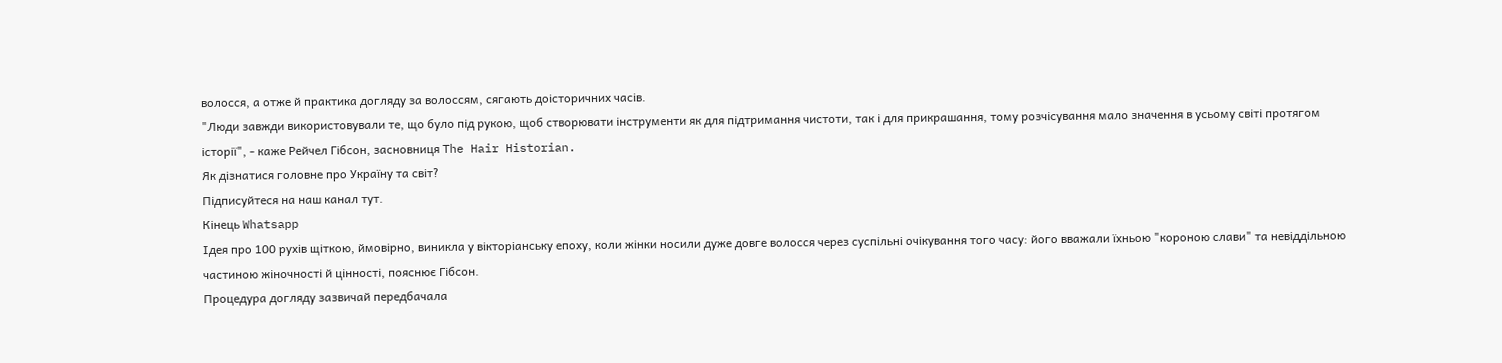волосся, а отже й практика догляду за волоссям, сягають доісторичних часів.
"Люди завжди використовували те, що було під рукою, щоб створювати інструменти як для підтримання чистоти, так і для прикрашання, тому розчісування мало значення в усьому світі протягом історії", - каже Рейчел Гібсон, засновниця The Hair Historian.
Як дізнатися головне про Україну та світ?
Підписуйтеся на наш канал тут.
Кінець Whatsapp
Ідея про 100 рухів щіткою, ймовірно, виникла у вікторіанську епоху, коли жінки носили дуже довге волосся через суспільні очікування того часу: його вважали їхньою "короною слави" та невіддільною частиною жіночності й цінності, пояснює Гібсон.
Процедура догляду зазвичай передбачала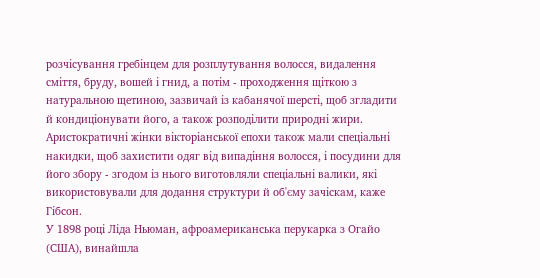розчісування гребінцем для розплутування волосся, видалення сміття, бруду, вошей і гнид, а потім - проходження щіткою з натуральною щетиною, зазвичай із кабанячої шерсті, щоб згладити й кондиціонувати його, а також розподілити природні жири.
Аристократичні жінки вікторіанської епохи також мали спеціальні накидки, щоб захистити одяг від випадіння волосся, і посудини для його збору - згодом із нього виготовляли спеціальні валики, які використовували для додання структури й об'єму зачіскам, каже Гібсон.
У 1898 році Ліда Ньюман, афроамериканська перукарка з Огайо (США), винайшла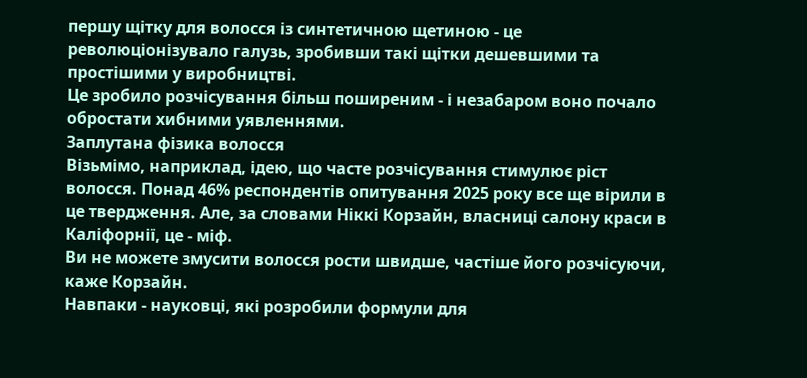першу щітку для волосся із синтетичною щетиною - це революціонізувало галузь, зробивши такі щітки дешевшими та простішими у виробництві.
Це зробило розчісування більш поширеним - і незабаром воно почало обростати хибними уявленнями.
Заплутана фізика волосся
Візьмімо, наприклад, ідею, що часте розчісування стимулює ріст волосся. Понад 46% респондентів опитування 2025 року все ще вірили в це твердження. Але, за словами Ніккі Корзайн, власниці салону краси в Каліфорнії, це - міф.
Ви не можете змусити волосся рости швидше, частіше його розчісуючи, каже Корзайн.
Навпаки - науковці, які розробили формули для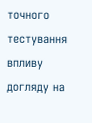точного тестування впливу догляду на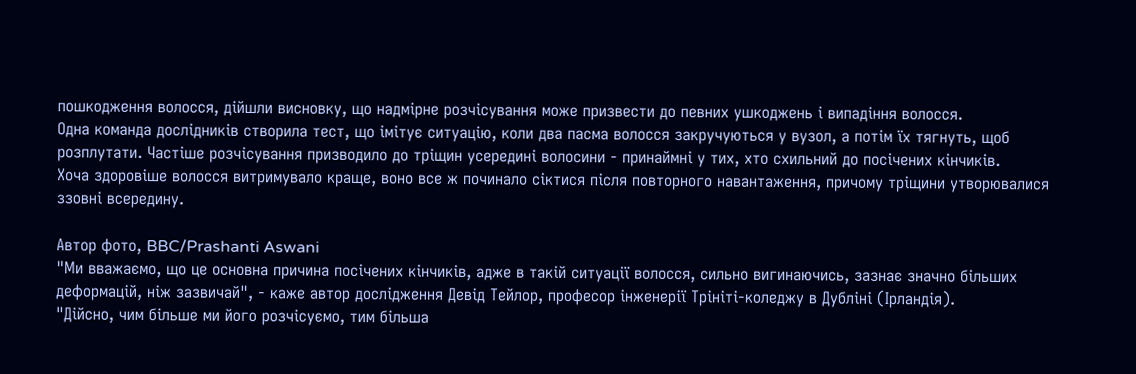пошкодження волосся, дійшли висновку, що надмірне розчісування може призвести до певних ушкоджень і випадіння волосся.
Одна команда дослідників створила тест, що імітує ситуацію, коли два пасма волосся закручуються у вузол, а потім їх тягнуть, щоб розплутати. Частіше розчісування призводило до тріщин усередині волосини - принаймні у тих, хто схильний до посічених кінчиків.
Хоча здоровіше волосся витримувало краще, воно все ж починало сіктися після повторного навантаження, причому тріщини утворювалися ззовні всередину.

Автор фото, BBC/Prashanti Aswani
"Ми вважаємо, що це основна причина посічених кінчиків, адже в такій ситуації волосся, сильно вигинаючись, зазнає значно більших деформацій, ніж зазвичай", - каже автор дослідження Девід Тейлор, професор інженерії Трініті-коледжу в Дубліні (Ірландія).
"Дійсно, чим більше ми його розчісуємо, тим більша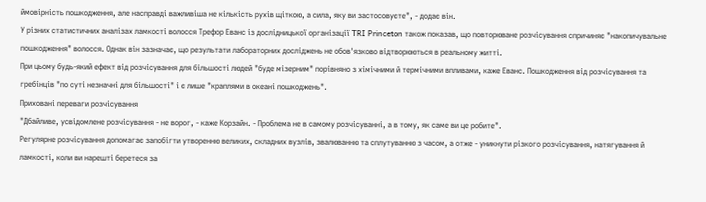ймовірність пошкодження, але насправді важливіша не кількість рухів щіткою, а сила, яку ви застосовуєте", - додає він.
У різних статистичних аналізах ламкості волосся Трефор Еванс із дослідницької організації TRI Princeton також показав, що повторюване розчісування спричиняє "накопичувальне пошкодження" волосся. Однак він зазначає, що результати лабораторних досліджень не обов'язково відтворюються в реальному житті.
При цьому будь-який ефект від розчісування для більшості людей "буде мізерним" порівняно з хімічними й термічними впливами, каже Еванс. Пошкодження від розчісування та гребінців "по суті незначні для більшості" і є лише "краплями в океані пошкоджень".
Приховані переваги розчісування
"Дбайливе, усвідомлене розчісування - не ворог, - каже Корзайн. - Проблема не в самому розчісуванні, а в тому, як саме ви це робите".
Регулярне розчісування допомагає запобігти утворенню великих, складних вузлів, звалюванню та сплутуванню з часом, а отже - уникнути різкого розчісування, натягування й ламкості, коли ви нарешті беретеся за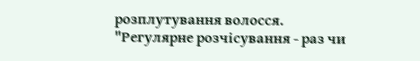розплутування волосся.
"Регулярне розчісування - раз чи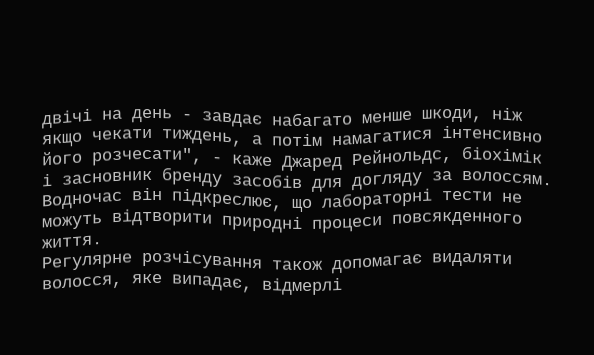двічі на день - завдає набагато менше шкоди, ніж якщо чекати тиждень, а потім намагатися інтенсивно його розчесати", - каже Джаред Рейнольдс, біохімік і засновник бренду засобів для догляду за волоссям.
Водночас він підкреслює, що лабораторні тести не можуть відтворити природні процеси повсякденного життя.
Регулярне розчісування також допомагає видаляти волосся, яке випадає, відмерлі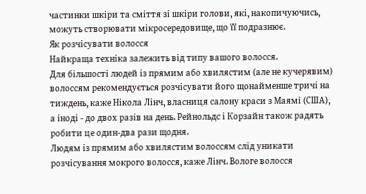частинки шкіри та сміття зі шкіри голови, які, накопичуючись, можуть створювати мікросередовище, що її подразнює.
Як розчісувати волосся
Найкраща техніка залежить від типу вашого волосся.
Для більшості людей із прямим або хвилястим (але не кучерявим) волоссям рекомендується розчісувати його щонайменше тричі на тиждень, каже Нікола Лінч, власниця салону краси з Маямі (США), а іноді - до двох разів на день. Рейнольдс і Корзайн також радять робити це один-два рази щодня.
Людям із прямим або хвилястим волоссям слід уникати розчісування мокрого волосся, каже Лінч. Вологе волосся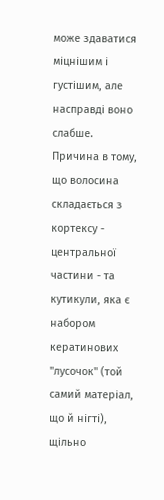може здаватися міцнішим і густішим, але насправді воно слабше.
Причина в тому, що волосина складається з кортексу - центральної частини - та кутикули, яка є набором кератинових "лусочок" (той самий матеріал, що й нігті), щільно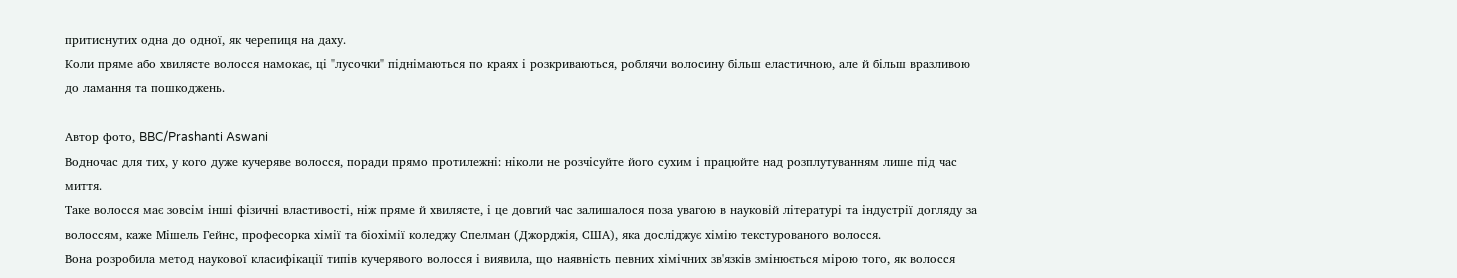притиснутих одна до одної, як черепиця на даху.
Коли пряме або хвилясте волосся намокає, ці "лусочки" піднімаються по краях і розкриваються, роблячи волосину більш еластичною, але й більш вразливою до ламання та пошкоджень.

Автор фото, BBC/Prashanti Aswani
Водночас для тих, у кого дуже кучеряве волосся, поради прямо протилежні: ніколи не розчісуйте його сухим і працюйте над розплутуванням лише під час миття.
Таке волосся має зовсім інші фізичні властивості, ніж пряме й хвилясте, і це довгий час залишалося поза увагою в науковій літературі та індустрії догляду за волоссям, каже Мішель Гейнс, професорка хімії та біохімії коледжу Спелман (Джорджія, США), яка досліджує хімію текстурованого волосся.
Вона розробила метод наукової класифікації типів кучерявого волосся і виявила, що наявність певних хімічних зв'язків змінюється мірою того, як волосся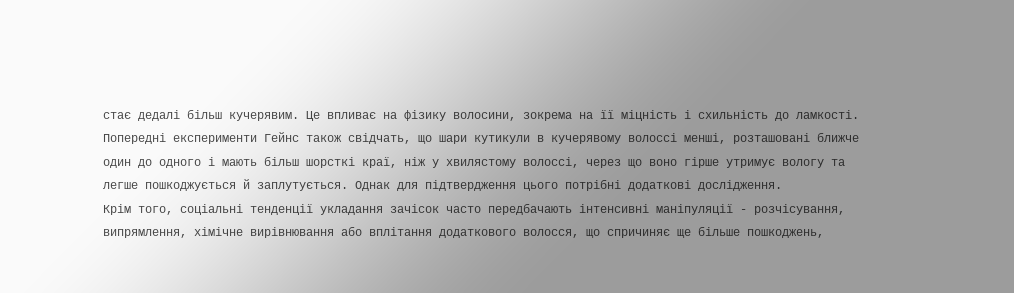стає дедалі більш кучерявим. Це впливає на фізику волосини, зокрема на її міцність і схильність до ламкості.
Попередні експерименти Гейнс також свідчать, що шари кутикули в кучерявому волоссі менші, розташовані ближче один до одного і мають більш шорсткі краї, ніж у хвилястому волоссі, через що воно гірше утримує вологу та легше пошкоджується й заплутується. Однак для підтвердження цього потрібні додаткові дослідження.
Крім того, соціальні тенденції укладання зачісок часто передбачають інтенсивні маніпуляції - розчісування, випрямлення, хімічне вирівнювання або вплітання додаткового волосся, що спричиняє ще більше пошкоджень,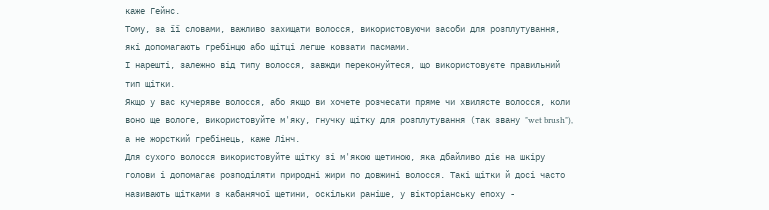каже Гейнс.
Тому, за її словами, важливо захищати волосся, використовуючи засоби для розплутування, які допомагають гребінцю або щітці легше ковзати пасмами.
І нарешті, залежно від типу волосся, завжди переконуйтеся, що використовуєте правильний тип щітки.
Якщо у вас кучеряве волосся, або якщо ви хочете розчесати пряме чи хвилясте волосся, коли воно ще вологе, використовуйте м'яку, гнучку щітку для розплутування (так звану "wet brush"), а не жорсткий гребінець, каже Лінч.
Для сухого волосся використовуйте щітку зі м'якою щетиною, яка дбайливо діє на шкіру голови і допомагає розподіляти природні жири по довжині волосся. Такі щітки й досі часто називають щітками з кабанячої щетини, оскільки раніше, у вікторіанську епоху -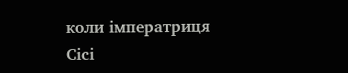коли імператриця Сісі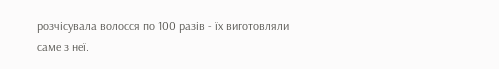розчісувала волосся по 100 разів - їх виготовляли саме з неї.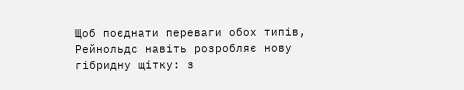Щоб поєднати переваги обох типів, Рейнольдс навіть розробляє нову гібридну щітку: з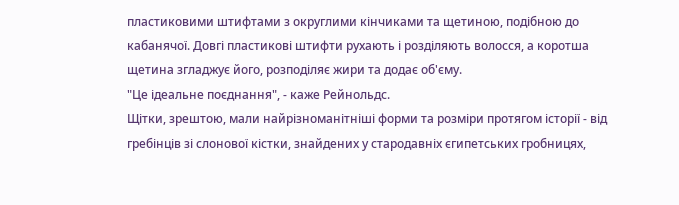пластиковими штифтами з округлими кінчиками та щетиною, подібною до кабанячої. Довгі пластикові штифти рухають і розділяють волосся, а коротша щетина згладжує його, розподіляє жири та додає об'єму.
"Це ідеальне поєднання", - каже Рейнольдс.
Щітки, зрештою, мали найрізноманітніші форми та розміри протягом історії - від гребінців зі слонової кістки, знайдених у стародавніх єгипетських гробницях,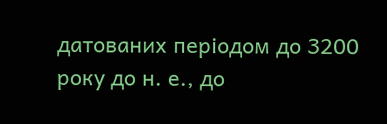датованих періодом до 3200 року до н. е., до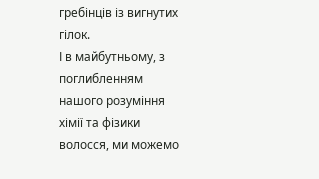гребінців із вигнутих гілок.
І в майбутньому, з поглибленням нашого розуміння хімії та фізики волосся, ми можемо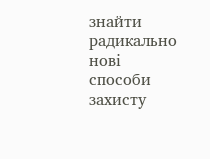знайти радикально нові способи захисту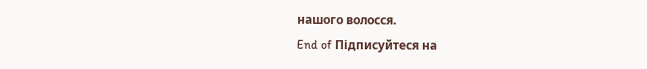нашого волосся.
End of Підписуйтеся на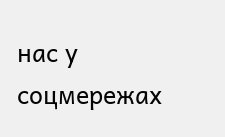нас у соцмережах